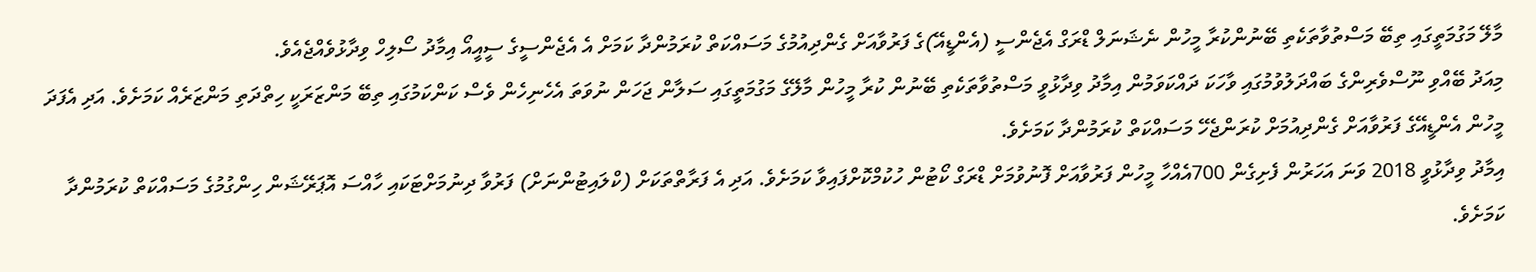މާލޭ މަގުމަތީގައި ތިބޭ މަސްތުވާތަކެތި ބޭނުންކުރާ މީހުން ނެޝަނަލް ޑްރަގް އެޖެންސީ (އެންޑީއޭ)ގެ ފަރުވާއަށް ގެންދިއުމުގެ މަސައްކަތް ކުރަމުންދާ ކަމަށް އެ އެޖެންސީގެ ސީއީއޯ އިމާދު ސޯލިހް ވިދާޅުވެއްޖެއެވެ.
މިއަދު ބޭއްވި ނޫސްވެރިންގެ ބައްދަލުވުމުގައި ވާހަކަ ދައްކަވަމުން އިމާދު ވިދާޅުވީ މަސްތުވާތަކެތި ބޭނުން ކުރާ މީހުން މާލޭގެ މަގުމަތީގައި ސަލާން ޖަހަން ނުވަތަ އެހެނިހެން ވެސް ކަންކަމުގައި ތިބޭ މަންޒަރަކީ ހިތްދަތި މަންޒަރެއް ކަމަށެވެ. އަދި އެފަދަ މީހުން އެންޑީއޭގެ ފަރުވާއަށް ގެންދިއުމަށް ކުރަންޖެހޭ މަސައްކަތް ކުރަމުންދާ ކަމަށެވެ.
އިމާދު ވިދާޅުވީ 2018 ވަނަ އަހަރުން ފެށިގެން 700އެއްހާ މީހުން ފަރުވާއަށް ފޮނުވުމަށް ޑްރަގް ކޯޓުން ހުކުމްކޮށްފައިވާ ކަމަށެވެ. އަދި އެ ފަރާތްތަކަށް (ކްލައިޓުންނަށް) ފަރުވާ ދިނުމަށްޓަކައި ހާއްސަ އޮޕަރޭޝަން ހިންގުމުގެ މަސައްކަތް ކުރަމުންދާ ކަމަށެވެ.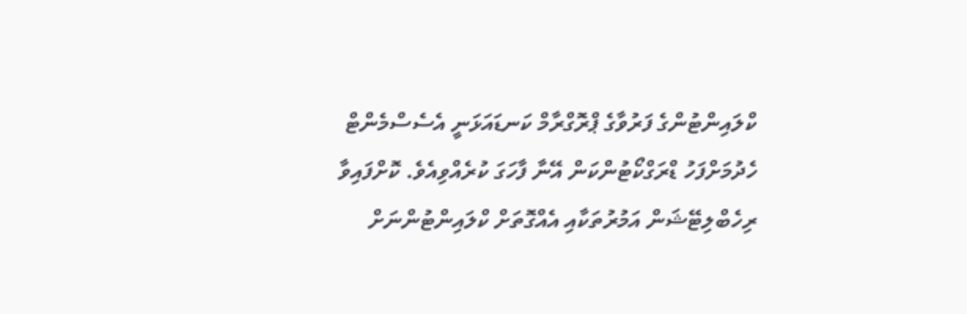ކްލައިންޓުންގެ ފަރުވާގެ ޕްރޮގްރާމް ކަނޑައަޅަނީ އެސެސްމެންޓް ހެދުމަށްފަހު ޑްރަގްކޯޓުންކަން އޭނާ ފާހަގަ ކުރެއްވިއެވެ. ކޮށްފައިވާ ރިހެބްލިޓޭޝަން އަމުރުތަކާއި އެއްގޮތަށް ކްލައިންޓުންނަށް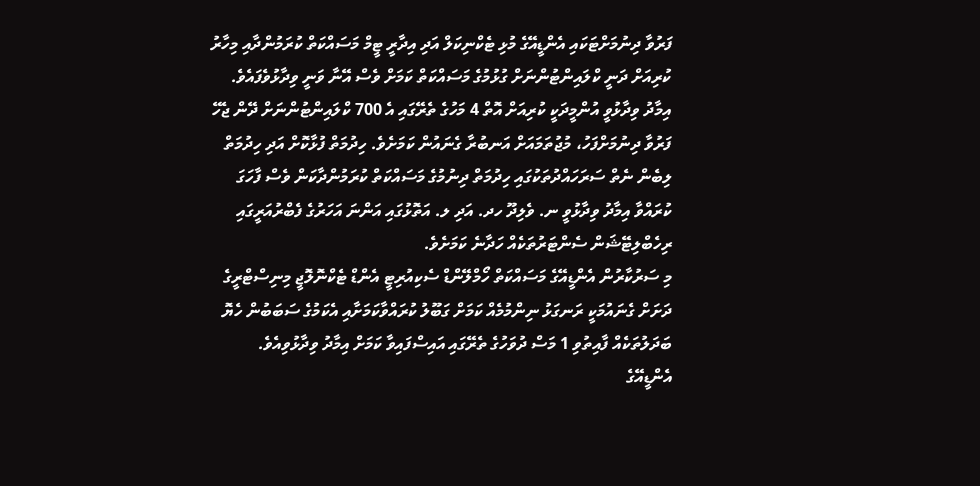ފަރުވާ ދިނުމަށްޓަކައި އެންޑީއޭގެ މުޅި ޓެކްނިކަލް އަދި އިދާރީ ޓީމް މަސައްކަތް ކުރަމުންދާއި މިހާރު ކުރިއަށް ދަނީ ކްލައިންޓުންނަށް ގުޅުމުގެ މަސައްކަތް ކަމަށް ވެސް އޭނާ ވަނީ ވިދާޅުވެފައެވެ.
އިމާދު ވިދާޅުވީ އުންމީދަކީ ކުރިއަށް އޮތް 4 މަހުގެ ތެރޭގައި އެ 700 ކްލައިންޓުންނަށް ދޭން ޖެހޭ ފަރުވާ ދިނުމަށްފަހު، މުޖުތަމައަށް އަނބުރާ ގެނައުން ކަމަށެވެ. ހިދުމަތް ފުޅާކޮށް އަދި ހިދުމަތް ލިބެން ނެތް ސަރަހައްދުތަކުގައި ހިދުމަތް ދިނުމުގެ މަސައްކަތް ކުރަމުންދާކަން ވެސް ފާހަގަ ކުރައްވާ އިމާދު ވިދާޅުވީ ނ. ވެލިދޫ ހދ. އަދި ލ. އަތޮޅުގައި އަންނަ އަހަރުގެ ފެބްރުއަރީގައި ރިހެބްލިޓޭޝަން ސެންޓަރުތަކެއް ހަދާނެ ކަމަށެވެ.
މި ސަރުކާރުން އެންޑީއޭގެ މަސައްކަތް ހޯމްލޭންޑް ސެކިއުރިޓީ އެންޑް ޓެކްނޮލޮޖީ މިނިސްޓްރީގެ ދަށަށް ގެނައުމަކީ ރަނގަޅު ނިންމުމެއް ކަމަށް ގަބޫލު ކުރައްވާކަމަށާއި އެކަމުގެ ސަބަބުން ހެޔޮ ބަދަލުތަކެއް ފާއިތުވި 1 މަސް ދުވަހުގެ ތެރޭގައި އައިސްފައިވާ ކަމަށް އިމާދު ވިދާޅުވިއެވެ.
އެންޑީއޭގެ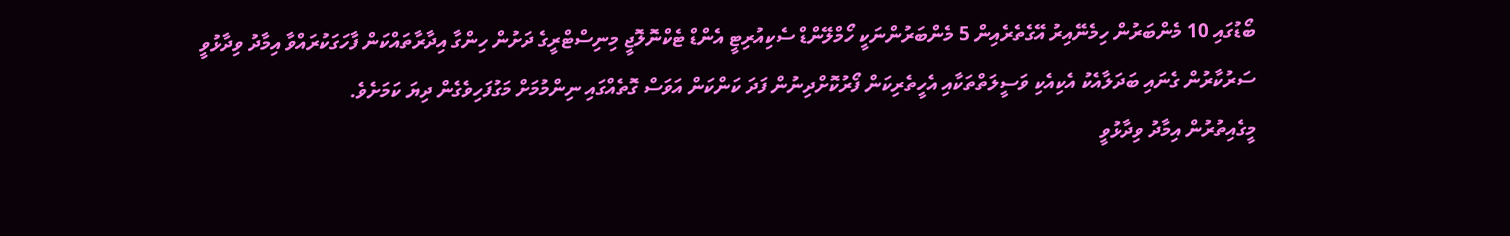ބޯޑުގައި 10 މެންބަރުން ހިމެނޭއިރު އޭގެތެރެއިން 5 މެންބަރުންނަކީ ހޯމްލޭންޑް ސެކިއުރިޓީ އެންޑް ޓެކްނޮލޮޖީ މިނިސްޓްރީގެ ދަށުން ހިންގާ އިދާރާތައްކަން ފާހަގަކުރައްވާ އިމާދު ވިދާޅުވީ ސަރުކާރުން ގެނައި ބަދަލާއެކު އެކިއެކި ވަސީލަތްތަކާއި އެހީތެރިކަން ފޯރުކޮށްދިނުން ފަދަ ކަންކަން އަވަސް ގޮތެއްގައި ނިންމުމަށް މަގުފަހިވެގެން ދިޔަ ކަމަށެވެ.
މީގެއިތުރުން އިމާދު ވިދާޅުވީ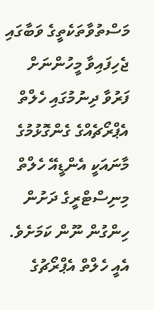މަސްތުވާތަކެތީގެ ވަބާގައި ޖެހިފައިވާ މީހުންނަށް ފަރުވާ ދިނުމުގައި ހެލްތް އެޕްރޯޗެއްގެ ގެންގޮޅުމުގެ މާނައަކީ އެންޑީއޭ ހެލްތް މިނިސްޓްރީގެ ދަށުން ހިންގުން ނޫން ކަމަށެވެ. އެއީ ހެލްތް އެޕްރޯޗުގެ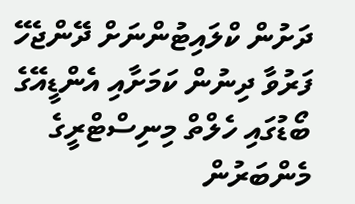ދަށުން ކްލައިޓުންނަށް ދޭންޖެހޭ ފަރުވާ ދިނުން ކަމަށާއި އެންޑީއޭގެ ބޯޑުގައި ހެލްތް މިނިސްޓްރީގެ މެންބަރުން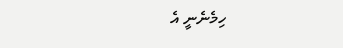ހިމެނެނީ އެ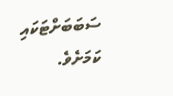ސަބަބަށްޓަކައި ކަމަށެވެ.